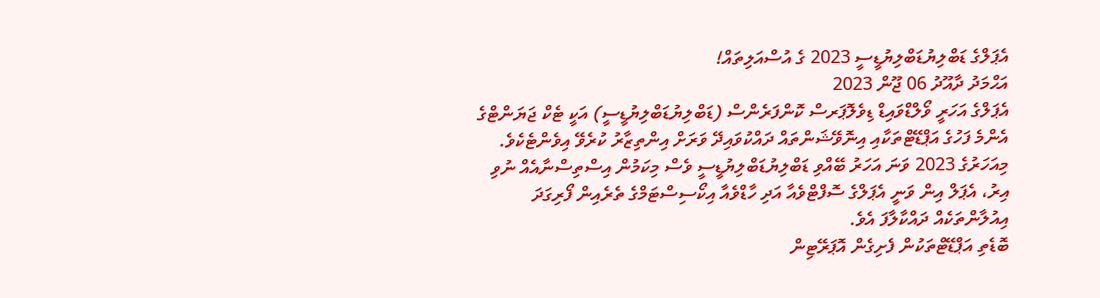އެޕަލްގެ ޑަބްލިޔުޑަބްލިޔުޑީސީ 2023 ގެ އުސްއަލިތައް!
އަޙްމަދު ދާއޫދު 06 ޖޫން 2023
އެޕަލްގެ އަހަރީ ވޯލްޑްވައިޑް ޑިވެލޮޕަރސް ކޮންފަރެންސް (ޑަބްލިޔުޑަބްލިޔުޑީސީ) އަކީ ޓެކް ޖަޔަންޓްގެ އެންމެ ފަހުގެ އަޕްޑޭޓްތަކާއި އިނޮވޭޝަންތައް ދައްކުވައިދޭ ވަރަށް އިންތިޒާރު ކުރެވޭ އިވެންޓެކެވެ. މިއަހަރުގެ 2023 ވަނަ އަހަރު ބޭއްވި ޑަބްލިޔުޑަބްލިޔުޑީސީ ވެސް މިކަމުން އިސްތިސްނާއެއް ނުވި އިރު، އެޕަލް އިން ވަނީ އެޕަލްގެ ސޮފްޓްވެއާ އަދި ހާޑްވެއާ އިކޯސިސްޓަމްގެ ތެރެއިން ފޯރިގަދަ އިއުލާންތަކެއް ދައްކާލާފަ އެވެ.
ބޮޑެތި އަޕްޑޭޓްތަކުން ފެށިގެން އޮޕަރޭޓިން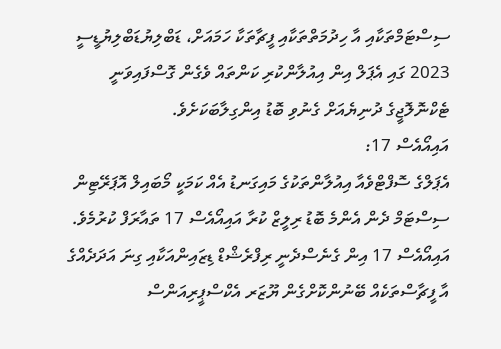ސިސްޓަމްތަކާއި އާ ހިދުމަތްތަކާއި ފީޗާތަކާ ހަމައަށް، ޑަބްލިޔުޑަބްލިޔުޑީސީ 2023 ގައި އެޕަލް އިން އިއުލާންކުރި ކަންތައް ވެގެން ގޮސްފައިވަނީ ޓެކްނޮލޮޖީގެ ދުނިޔެއަށް ގެނުވި ބޮޑު އިންގިލާބަކަށެވެ.
އައިއޯއެސް 17:
އެޕަލްގެ ސޮފްޓްވެއާ އިއުލާންތަކުގެ މައިގަނޑު އެއް ކަމަކީ މޯބައިލް އޮޕަރޭޓިން ސިސްޓަމް ދެން އެންމެ ބޮޑު ރިލީޒް ކުރާ އައިއޯއެސް 17 ތައާރަފް ކުރުމެވެ. އައިއޯއެސް 17 އިން ގެނެސްދެނީ ރިފްރެޝްޑް ޑިޒައިންއަކާއި ގިނަ އަދަދެއްގެ އާ ފީޗާސްތަކެއް ބޭނުންކޮށްގެން ޔޫޒަރ އެކްސްޕީރިއަންސް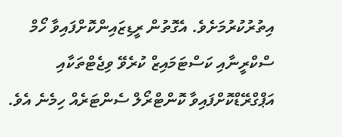އިތުރުކުރުމަށެވެ. އެގޮތުން ރީޑިޒައިންކޮށްފައިވާ ހޯމް ސްކްރީނާއި ކަސްޓަމައިޒް ކުރެވޭ ވިޖެޓްތަކާއި އަޕްގްރޭޑްކޮށްފައިވާ ކޮންޓްރޯލް ސެންޓަރެއް ހިމެނެ އެވެ.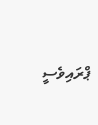ޕްރައިވެސީ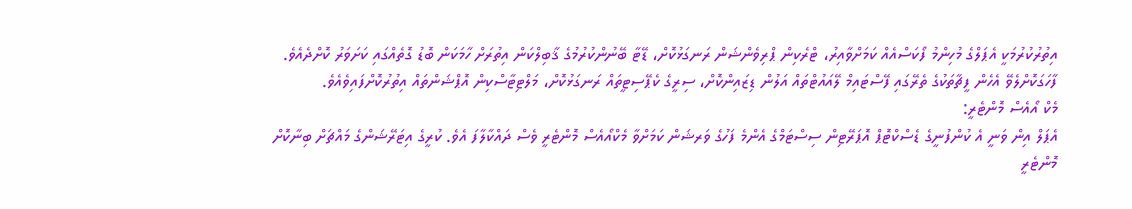އިތުރުކުރުމަކީ އެޕަލްގެ މުހިންމު ފޯކަސްއެއް ކަމަށްވާއިރު، ޓްރެކިން ޕްރިވެންޝަން ރަނގަޅުކޮށް، ޑޭޓާ ބޭނުންކުރުމުގެ ޤާބިލްކަން އިތުރަށް ހާމަކަން ބޮޑު ގޮތެއްގައި ކަށަވަރު ކޮށްދެއެވެ. ފާހަގަކޮށްލެވޭ އެހެން ފީޗާތަކުގެ ތެރޭގައި ފޭސްޓައިމް ލޭއައުޓްތައް އަލުން ޑިޒައިންކޮށް، ސިރީގެ ކެޕޭސިޓީތައް ރަނގަޅުކޮށް، މަލްޓިޓާސްކިން އޮޕްޝަންތައް އިތުރުކޮށްފައިވެއެވެ.
މެކް އޯއެސް މޮންޓެރީ:
އެޕަލް އިން ވަނީ އެ ކުންފުނީގެ ޑެސްކްޓޮޕް އޮޕަރޭޓިން ސިސްޓަމްގެ އެންމެ ފަހުގެ ވަރޝަން ކަމަށްވާ މެކްއޯއެސް މޮންޓެރީ ވެސް ދައްކާލާފަ އެވެ. ކުރީގެ އިޓަރޭޝަންގެ މައްޗަށް ބިނާކޮށް މޮންޓެރީ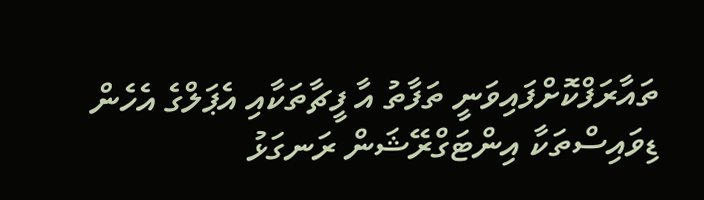ތައާރަފްކޮށްފައިވަނީ ތަފާތު އާ ފީޗާތަކާއި އެޕަލްގެ އެހެން ޑިވައިސްތަކާ އިންޓަގްރޭޝަން ރަނގަޅު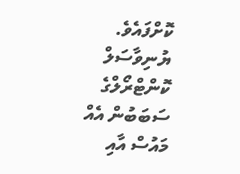ކޮށްފައެވެ. ޔުނިވާސަލް ކޮންޓްރޯލްގެ ސަބަބުން އެއް މައުސް އާއި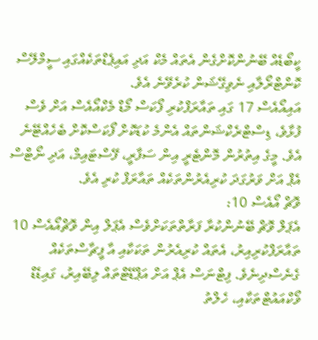ކީބޯޑެއް ބޭނުންކޮށްގެން އެތައް މެކް އަދި އައިޕެޑްތަކެއްގައި ސީމްލޭސް ކޮންޓްރޯލާއި ނެވިގޭޝަން ކުރެވޭނެ އެވެ.
އައިއޯއެސް 17 ގައި ތައާރަފްކުރި ފޯކަސް މޯޑް މެކްއޯއެސް އަށް ވެސް ފުޅާވެ، ޑިސްޓްރެކްޝަންތައް އެންމެ ކުޑަކޮށް ފޯކަސްކޮށް ބެހެއްޓޭނެ އެވެ. މީގެ އިތުރުން މޮންޓެރީ އިން ސަފާރީ، ފޭސްޓައިމް، އަދި ނޯޓްސް އެޕް އަށް ވަރުގަދަ ކުރިއެރުންތަކެއް ތައާރަފް ކުރި އެވެ.
ވޮޗް އޯއެސް 10:
އެޕަލް ވޮޗް ބޭނުންކުރާ ފަރާތްތަކަށްވެސް އެޕަލް އިން ވޮޗްއޯއެސް 10 ތައާރަފްކުރިއިރު، އެތައް ކުރިއެރުން ތަކަކާއި އާ ފީޗާސްތަކެއް ގެނެސްދިނެވެ. ފިޓްނަސް އެޕް އަށް އަޕްޑޭޓްތައް ލިބޭއިރު، ގައިޑެޑް ވޯކްއައުޓްތަކާއި، ހެލްތު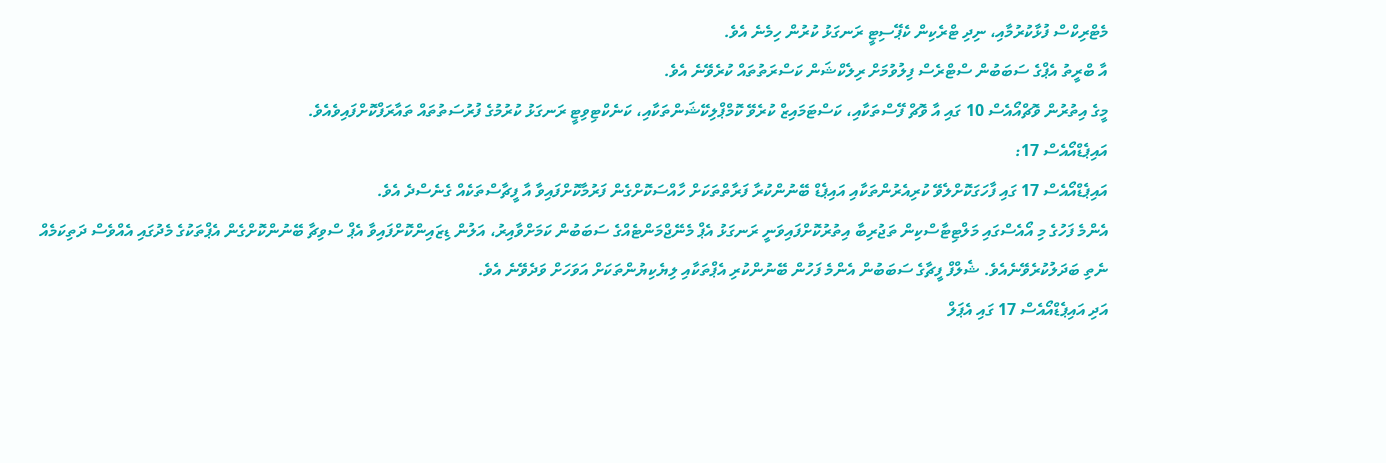މެޓްރިކްސް ފުޅާކުރުމާއި، ނިދި ޓްރެކިން ކެޕޭސިޓީ ރަނގަޅު ކުރުން ހިމެނެ އެވެ.
އާ ބްރީތު އެޕްގެ ސަބަބުން ސްޓްރެސް ފިލުވުމަށް ރިލެކްޝަން ކަސްރަތުތައް ކުރެވޭނެ އެވެ.
މީގެ އިތުރުން ވޮޗްއޯއެސް 10 ގައި އާ ވޮޗް ފޭސްތަކާއި، ކަސްޓަމައިޒް ކުރެވޭ ކޮމްޕްލިކޭޝަންތަކާއި، ކަނެކްޓިވިޓީ ރަނގަޅު ކުރުމުގެ ފުރުސަތުތައް ތައާރަފްކޮށްފައިވެއެވެ.
އައިޕެޑްއޯއެސް 17:
އައިޕެޑްއޯއެސް 17 ގައި ފާހަގަކޮށްލެވޭ ކުރިއެރުންތަކާއި އައިޕެޑް ބޭނުންކުރާ ފަރާތްތަކަށް ހާއްސަކޮށްގެން ފަރުމާކޮށްފައިވާ އާ ފީޗާސްތަކެއް ގެނެސްދެ އެވެ.
އެންމެ ފަހުގެ މި އޯއެސްގައި މަލްޓިޓާސްކިން ތަޖުރިބާ އިތުރުކޮށްފައިވަނީ ރަނގަޅު އެޕް މެނޭޖްމަންޓެއްގެ ސަބަބުން ކަމަށްވާއިރު، އަލުން ޑިޒައިންކޮށްފައިވާ އެޕް ސްވިޗާ ބޭނުންކޮށްގެން އެޕްތަކުގެ މެދުގައި އެއްވެސް ދަތިކަމެއް ނެތި ބަދަލުކުރެވޭނެއެވެ. ޝެލްފް ފީޗާގެ ސަބަބުން އެންމެ ފަހުން ބޭނުންކުރި އެޕްތަކާއި ލިޔެކިޔުންތަކަށް އަވަހަށް ވަދެވޭނެ އެވެ.
އަދި އައިޕެޑްއޯއެސް 17 ގައި އެޕަލް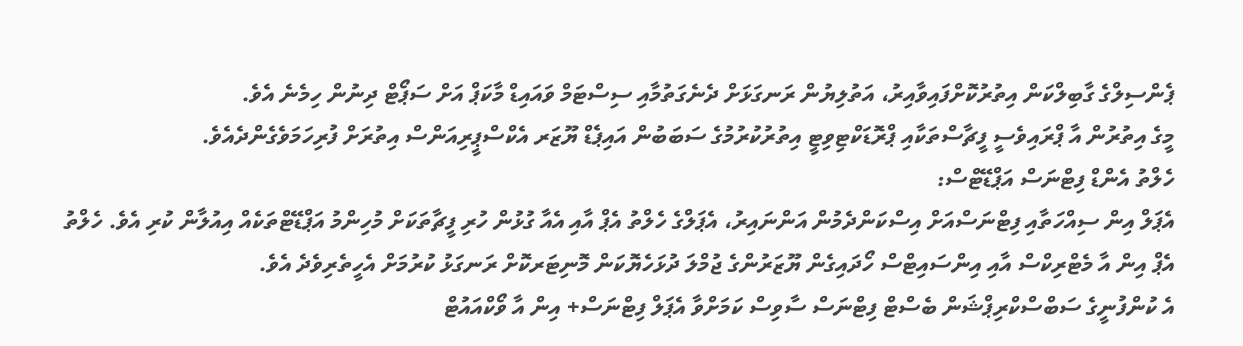ޕެންސިލްގެ ގާބިލްކަން އިތުރުކޮށްފައިވާއިރު، އަތުލިޔުން ރަނގަޅަށް ދެނެގަތުމާއި ސިސްޓަމް ވައައިޑް މާކަޕް އަށް ސަޕޯޓް ދިނުން ހިމެނެ އެވެ.
މީގެ އިތުރުން އާ ޕްރައިވެސީ ފީޗާސްތަކާއި ޕްރޮޑަކްޓިވިޓީ އިތުރުކުރުމުގެ ސަބަބުން އައިޕެޑް ޔޫޒަރ އެކްސްޕީރިއަންސް އިތުރަށް ފުރިހަމަވެގެންދެއެވެ.
ހެލްތު އެންޑް ފިޓްނަސް އަޕްޑޭޓްސް:
އެޕަލް އިން ސިއްހަތާއި ފިޓްނަސްއަށް އިސްކަންދެމުން އަންނައިރު، އެޕަލްގެ ހެލްތު އެޕް އާއި އެއާ ގުޅުން ހުރި ފީޗާތަކަށް މުހިންމު އަޕްޑޭޓްތަކެއް އިއުލާން ކުރި އެވެ. ހެލްތު އެޕް އިން އާ މެޓްރިކްސް އާއި އިންސައިޓްސް ހޯދައިގެން ޔޫޒަރުންގެ ޖުމްލަ ދުޅަހެޔޮކަން މޮނިޓަރކޮށް ރަނގަޅު ކުރުމަށް އެހީތެރިވެދެ އެވެ.
އެ ކުންފުނީގެ ސަބްސްކްރިޕްޝަން ބެސްޓް ފިޓްނަސް ސާވިސް ކަމަށްވާ އެޕަލް ފިޓްނަސް+ އިން އާ ވޯކްއައުޓް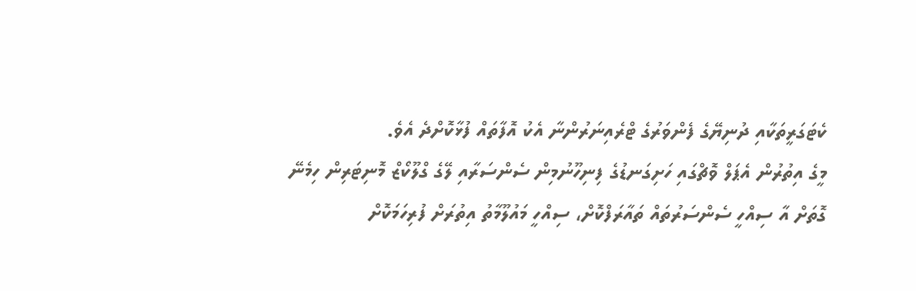ކެޓަގަރީތަކާއި ދުނިޔޭގެ ފެންވަރުގެ ޓްރެއިނަރުންނާ އެކު އޮފާތައް ފުޅާކޮށްދެ އެވެ.
މީގެ އިތުރުން އެޕަލް ވޮޗްގައި ހަށިގަނޑުގެ ފިނިހޫނުމިން ސެންސަރާއި ލޭގެ ގްލޫކޯޒް މޮނިޓަރިން ހިމެނޭ ގޮތަށް އާ ސިއްހީ ސެންސަރުތައް ތައާރަފްކޮށް، ސިއްހީ މައުލޫމާތު އިތުރަށް ފުރިހަމަކޮށް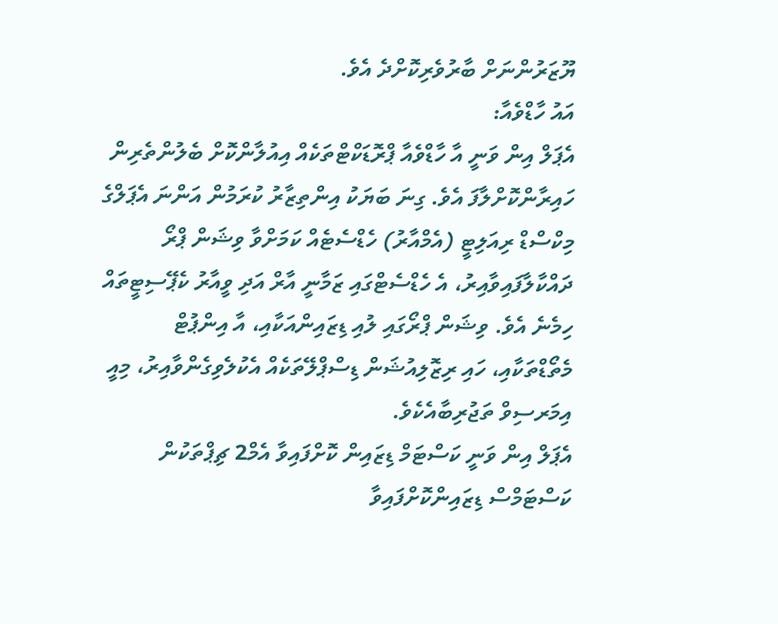ޔޫޒަރުންނަށް ބާރުވެރިކޮށްދެ އެވެ.
އައު ހާޑްވެއާ:
އެޕަލް އިން ވަނީ އާ ހާޑްވެއާ ޕްރޮޑަކްޓްތަކެއް އިއުލާންކޮށް ބެލުންތެރިން ހައިރާންކޮށްލާފަ އެވެ. ގިނަ ބަޔަކު އިންތިޒާރު ކުރަމުން އަންނަ އެޕަލްގެ މިކްސްޑް ރިއަލިޓީ (އެމްއާރު) ހެޑްސެޓެއް ކަމަށްވާ ވިޝަން ޕްރޯ ދައްކާލާފައިވާއިރު، އެ ހެޑްސެޓްގައި ޒަމާނީ އާރް އަދި ވީއާރު ކެޕޭސިޓީތައް ހިމެނެ އެވެ. ވިޝަން ޕްރޯގައި ލުއި ޑިޒައިންއަކާއި، އާ އިންޕުޓް މެތޯޑްތަކާއި، ހައި ރިޒޮލިއުޝަން ޑިސްޕްލޭތަކެއް އެކުލެވިގެންވާއިރު، މިއީ އިމަރސިވް ތަޖުރިބާއެކެވެ.
އެޕަލް އިން ވަނީ ކަސްޓަމް ޑިޒައިން ކޮށްފައިވާ އެމް2 ޗިޕްތަކުން ކަސްޓަމްސް ޑިޒައިންކޮށްފައިވާ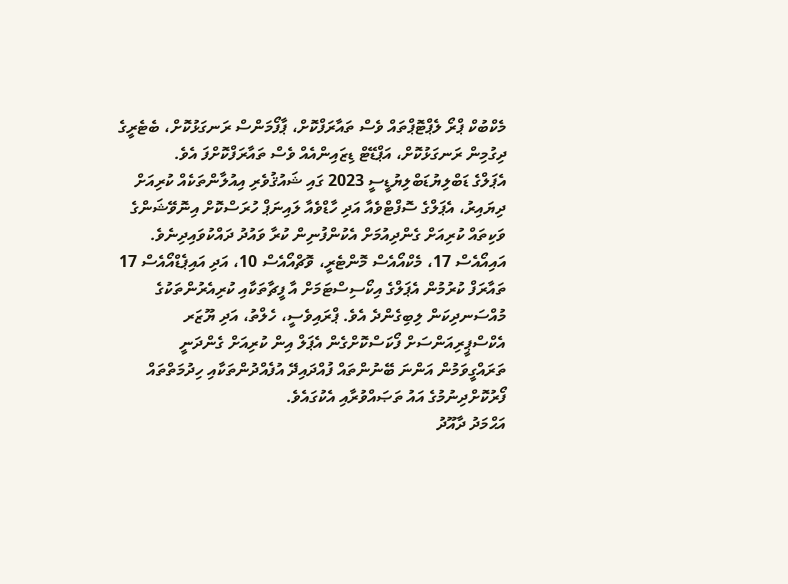މެކްބުކް ޕްރޯ ލެޕްޓޮޕްތައް ވެސް ތައާރަފްކޮށް، ޕާފޯމަންސް ރަނގަޅުކޮށް، ބެޓެރީގެ ދިގުމިން ރަނގަޅުކޮށް، އަޕްޑޭޓް ޑިޒައިންއެއް ވެސް ތައާރަފްކޮށްފަ އެވެ.
އެޕަލްގެ ޑަބްލިޔުޑަބްލިޔުޑީސީ 2023 ގައި ޝައުޤުވެރި އިއުލާންތަކެއް ކުރިއަށް ދިޔައިރު، އެޕަލްގެ ސޮފްޓްވެއާ އަދި ހާޑްވެއާ ލައިނަޕް ހުރަސްކޮށް އިނޮވޭޝަންގެ ވަކިތައް ކުރިއަށް ގެންދިއުމަށް އެކުންފުނިން ކުރާ ވައުދު ދައްކުވައިދިނެވެ.
އައިއޯއެސް 17، މެކްއޯއެސް މޮންޓެރީ، ވޮޗްއޯއެސް 10، އަދި އައިޕެޑްއޯއެސް 17 ތައާރަފް ކުރުމުން އެޕަލްގެ އިކޯސިސްޓަމަށް އާ ފީޗާތަކާއި ކުރިއެރުންތަކުގެ މުއްސަނދިކަން ލިބިގެންދެ އެވެ. ޕްރައިވެސީ، ހެލްތު، އަދި ޔޫޒަރ އެކްސްޕީރިއަންސަށް ފޯކަސްކޮށްގެން އެޕަލް އިން ކުރިއަށް ގެންދަނީ ތަރައްގީވަމުން އަންނަ ބޭނުންތައް ފުއްދައިދޭ އުފެއްދުންތަކާއި ހިދުމަތްތައް ފޯރުކޮށްދިނުމުގެ އައު ތަޞައްވުރާއި އެކުގައެވެ.
އަޙްމަދު ދާއޫދު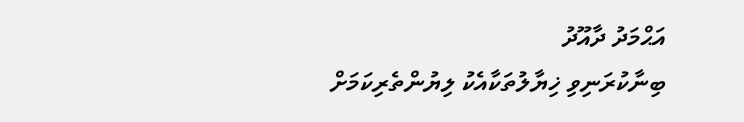އަޙްމަދު ދާއޫދު
ބިނާކުރަނިވި ޚިޔާލުތަކާއެކު ލިޔުންތެރިކަމަށް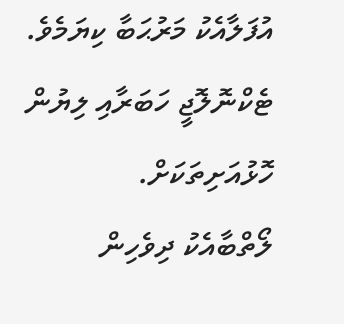އުފަލާއެކު މަރުޙަބާ ކިޔަމެވެ.
ޓެކްނޮލޮޖީ ހަބަރާއި ލިޔުން ހޮޅުއަށިތަކަށް.
ލޯތްބާއެކު ދިވެހިން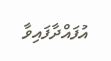އުފައްދާފައިވާ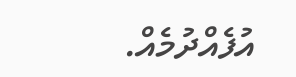އުފެއްދުމެއް.